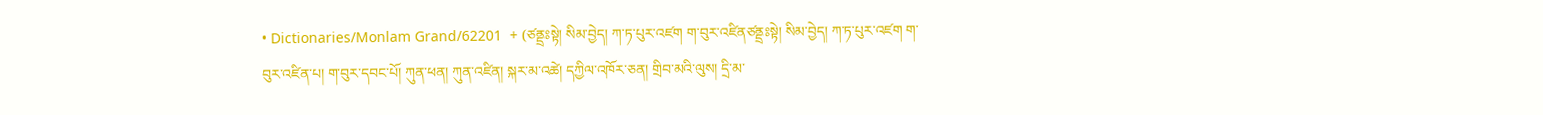• Dictionaries/Monlam Grand/62201  + (ཙནྡྲཿསྟེ། སིམ་བྱེད། ཀ་ཏ་པུར་འཛག ག་བུར་འཛིནཙནྡྲཿསྟེ། སིམ་བྱེད། ཀ་ཏ་པུར་འཛག ག་བུར་འཛིན་པ། ག་བུར་དབང་པོ། ཀུན་ཕན། ཀུན་འཛིན། སྐར་མ་འཚེ། དཀྱིལ་འཁོར་ཅན། གྲིབ་མའི་ལུས། དྲི་མ་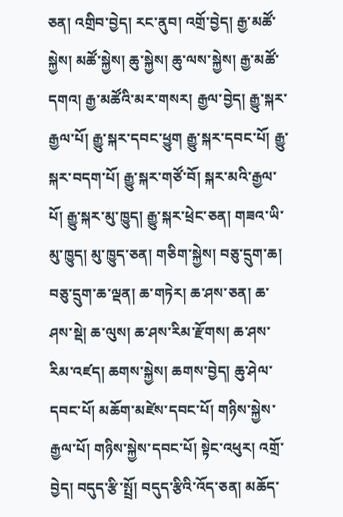ཅན། འགྲིབ་བྱེད། རང་ནུབ། འགྲོ་བྱེད། རྒྱ་མཚོ་སྐྱེས། མཚོ་སྐྱེས། ཆུ་སྐྱེས། ཆུ་ལས་སྐྱེས། རྒྱ་མཚོ་དགའ། རྒྱ་མཚོའི་མར་གསར། རྒྱལ་བྱེད། རྒྱུ་སྐར་རྒྱལ་པོ། རྒྱུ་སྐར་དབང་ཕྱུག རྒྱུ་སྐར་དབང་པོ། རྒྱུ་སྐར་བདག་པོ། རྒྱུ་སྐར་གཙོ་བོ། སྐར་མའི་རྒྱལ་པོ། རྒྱུ་སྐར་མུ་ཁྱུད། རྒྱུ་སྐར་ཕྲེང་ཅན། གཟའ་ཡི་མུ་ཁྱུད། མུ་ཁྱུད་ཅན། གཅིག་སྐྱེས། བཅུ་དྲུག་ཆ། བཅུ་དྲུག་ཆ་ལྡན། ཆ་གཏེར། ཆ་ཤས་ཅན། ཆ་ཤས་སྡེ། ཆ་ལུས། ཆ་ཤས་རིམ་རྫོགས། ཆ་ཤས་རིམ་འཛད། ཆགས་སྐྱེས། ཆགས་བྱེད། ཆུ་ཤེལ་དབང་པོ། མཆོག་མཛེས་དབང་པོ། གཉིས་སྐྱེས་རྒྱལ་པོ། གཉིས་སྐྱེས་དབང་པོ། སྟེང་འཕུར། འགྲོ་བྱེད། བདུད་རྩི་སྤྲོ། བདུད་རྩིའི་འོད་ཅན། མཆོད་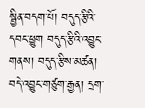སྦྱིན་བདག་པོ། བདུད་རྩིའི་དབང་ཕྱུག བདུད་རྩིའི་འབྱུང་གནས། བདུད་རྩིས་མཚན། བདེ་འབྱུང་གཙུག་རྒྱན། དྲག་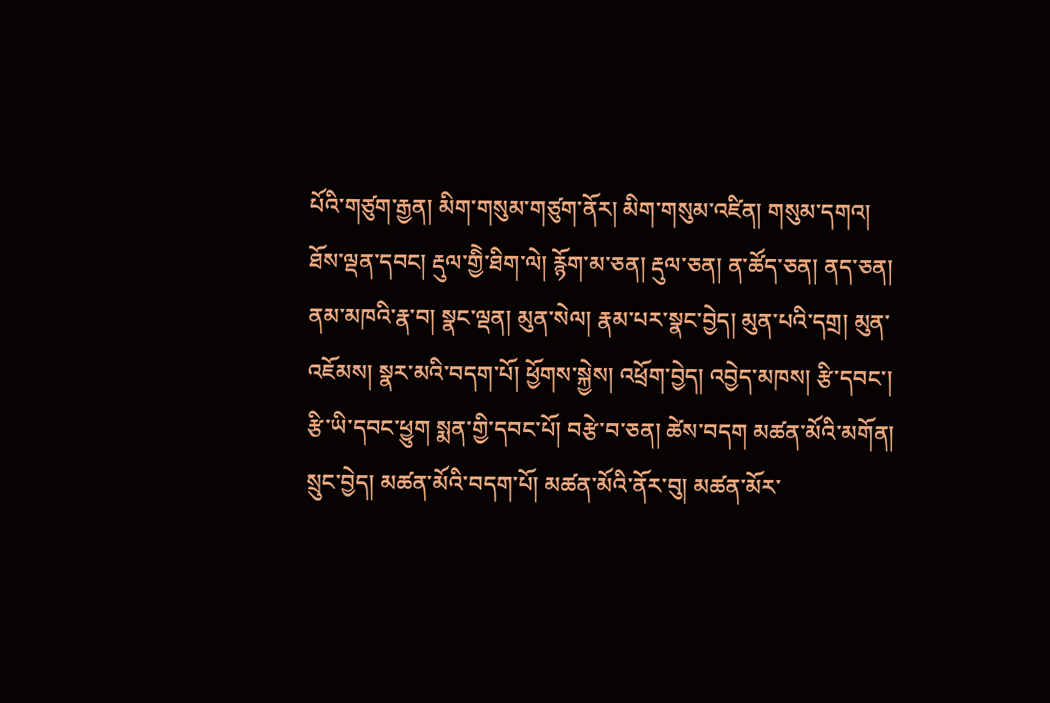པོའི་གཙུག་རྒྱན། མིག་གསུམ་གཙུག་ནོར། མིག་གསུམ་འཛིན། གསུམ་དགའ། ཐོས་ལྡན་དབང། རྡུལ་གྱིེ་ཐིག་ལེ། རྙོག་མ་ཅན། རྡུལ་ཅན། ན་ཚོད་ཅན། ནད་ཅན། ནམ་མཁའི་རྣ་བ། སྣང་ལྡན། མུན་སེལ། རྣམ་པར་སྣང་བྱེད། མུན་པའི་དགྲ། མུན་འཇོམས། སྣར་མའི་བདག་པོ། ཕྱོགས་སྐྱེས། འཕྲོག་བྱེད། འབྱེད་མཁས། རྩི་དབང་། རྩི་ཡི་དབང་ཕྱུག སྨན་གྱི་དབང་པོ། བརྩེ་བ་ཅན། ཚེས་བདག མཚན་མོའི་མགོན། སྲུང་བྱེད། མཚན་མོའི་བདག་པོ། མཚན་མོའི་ནོར་བུ། མཚན་མོར་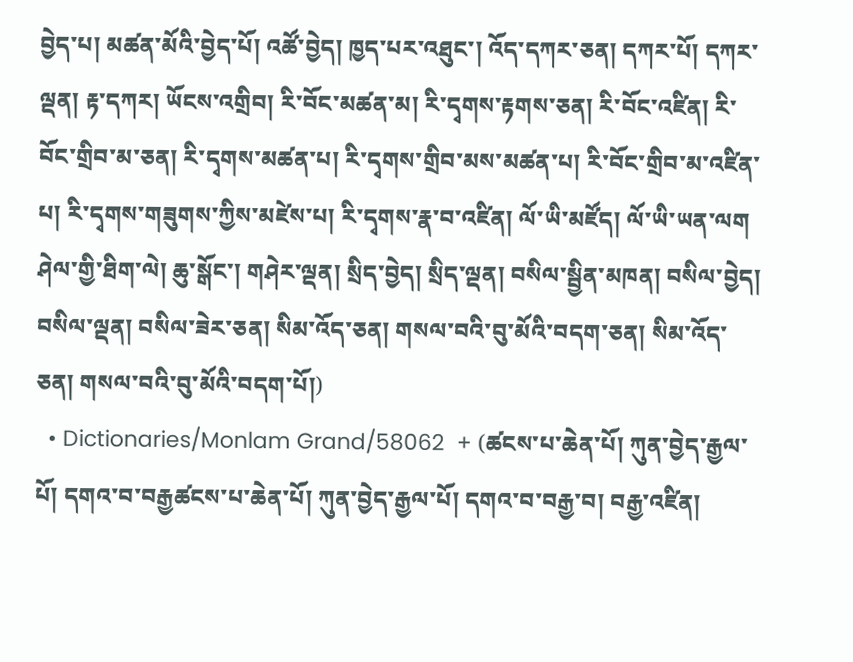བྱེད་པ། མཚན་མོའི་བྱེད་པོ། འཚོ་བྱེད། ཁྱད་པར་འཐུང་། འོད་དཀར་ཅན། དཀར་པོ། དཀར་ལྡན། རྟ་དཀར། ཡོངས་འགྲིབ། རི་བོང་མཚན་མ། རི་དྭགས་རྟགས་ཅན། རི་བོང་འཛིན། རི་བོང་གྲིབ་མ་ཅན། རི་དྭགས་མཚན་པ། རི་དྭགས་གྲིབ་མས་མཚན་པ། རི་བོང་གྲིབ་མ་འཛིན་པ། རི་དྭགས་གཟུགས་ཀྱིས་མཛེས་པ། རི་དྭགས་རྣ་བ་འཛིན། ལོ་ཡི་མཛོད། ལོ་ཡི་ཡན་ལག ཤེལ་གྱི་ཐིག་ལེ། ཆུ་སྒོང་། གཤེར་ལྡན། སྲིད་བྱེད། སྲིད་ལྡན། བསིལ་སྦྱིན་མཁན། བསིལ་བྱེད། བསིལ་ལྡན། བསིལ་ཟེར་ཅན། སིམ་འོད་ཅན། གསལ་བའི་བུ་མོའི་བདག་ཅན། སིམ་འོད་ཅན། གསལ་བའི་བུ་མོའི་བདག་པོ།)
  • Dictionaries/Monlam Grand/58062  + (ཚངས་པ་ཆེན་པོ། ཀུན་བྱེད་རྒྱལ་པོ། དགའ་བ་བརྒྱཚངས་པ་ཆེན་པོ། ཀུན་བྱེད་རྒྱལ་པོ། དགའ་བ་བརྒྱ་བ། བརྒྱ་འཛིན།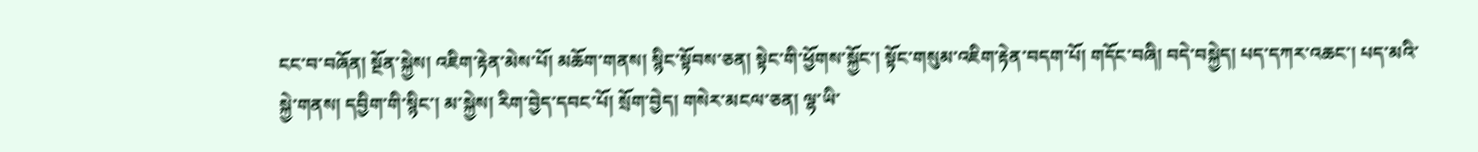ངང་བ་བཞོན། སྔོན་སྐྱེས། འཇིག་རྟེན་མེས་པོ། མཆོག་གནས། སྙིང་སྟོབས་ཅན། སྟེང་གི་ཕྱོགས་སྐྱོང་། སྟོང་གསུམ་འཇིག་རྟེན་བདག་པོ། གདོང་བཞི། བདེ་བསྐྱེད། པད་དཀར་འཆང་། པད་མའི་སྐྱེ་གནས། དབྱིག་གི་སྙིང་། མ་སྐྱེས། རིག་བྱེད་དབང་པོ། སྲོག་བྱེད། གསེར་མངལ་ཅན། ལྷ་ཡི་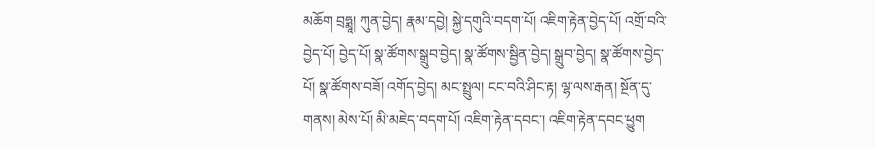མཆོག བྲཧྨཱ། ཀུན་བྱེད། རྣམ་དབྱེ། སྐྱེ་དགུའི་བདག་པོ། འཇིག་རྟེན་བྱེད་པོ། འགྲོ་བའི་བྱེད་པོ། བྱེད་པོ། སྣ་ཚོགས་སྒྲུབ་བྱེད། སྣ་ཚོགས་སྦྱིན་བྱེད། སྒྲུབ་བྱེད། སྣ་ཚོགས་བྱེད་པོ། སྣ་ཚོགས་བཟོ། འགོད་བྱེད། མང་སྤྲུལ། ངང་བའི་ཤིང་རྟ། ལྷ་ལས་རྒན། སྔོན་དུ་གནས། མེས་པོ། མི་མཇེད་བདག་པོ། འཇིག་རྟེན་དབང་། འཇིག་རྟེན་དབང་ཕྱུག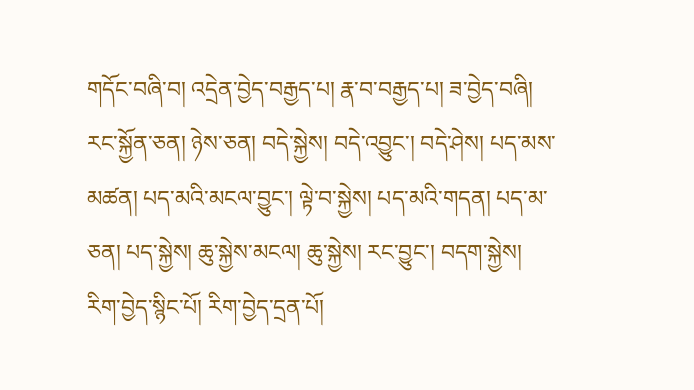གདོང་བཞི་བ། འདྲེན་བྱེད་བརྒྱད་པ། རྣ་བ་བརྒྱད་པ། ཟ་བྱེད་བཞི། རང་སྐྱོན་ཅན། ཉེས་ཅན། བདེ་སྐྱེས། བདེ་འབྱུང་། བདེ་ཤེས། པད་མས་མཚན། པད་མའི་མངལ་བྱུང་། ལྟེ་བ་སྐྱེས། པད་མའི་གདན། པད་མ་ཅན། པད་སྐྱེས། ཆུ་སྐྱེས་མངལ། ཆུ་སྐྱེས། རང་བྱུང་། བདག་སྐྱེས། རིག་བྱེད་སྙིང་པོ། རིག་བྱེད་དྲན་པོ།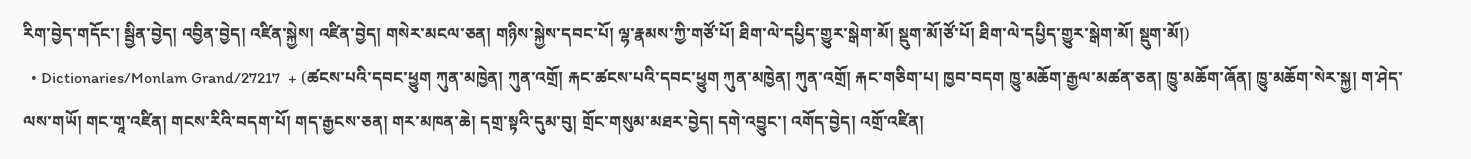རིག་བྱེད་གདོང་། སྦྱིན་བྱེད། འབྱིན་བྱེད། འཛིན་སྐྱེས། འཛིན་བྱེད། གསེར་མངལ་ཅན། གཉིས་སྐྱེས་དབང་པོ། ལྷ་རྣམས་ཀྱི་གཙོ་པོ། ཐིག་ལེ་དཔྱིད་གྱུར་སྒེག་མོ། སྡུག་མོ།ཙོ་པོ། ཐིག་ལེ་དཔྱིད་གྱུར་སྒེག་མོ། སྡུག་མོ།)
  • Dictionaries/Monlam Grand/27217  + (ཚངས་པའི་དབང་ཕྱུག ཀུན་མཁྱེན། ཀུན་འགྲོ། རྐང་ཚངས་པའི་དབང་ཕྱུག ཀུན་མཁྱེན། ཀུན་འགྲོ། རྐང་གཅིག་པ། ཁྱབ་བདག ཁྱུ་མཆོག་རྒྱལ་མཚན་ཅན། ཁྱུ་མཆོག་ཞོན། ཁྱུ་མཆོག་སེར་སྐྱ། ག་ཤེད་ལས་གཡོ། གང་གཱ་འཛིན། གངས་རིའི་བདག་པོ། གད་རྒྱངས་ཅན། གར་མཁན་ཆེ། དགྲ་སྟའི་དུམ་བུ། གྲོང་གསུམ་མཐར་བྱེད། དགེ་འབྱུང་། འགོད་བྱེད། འགྲོ་འཛིན།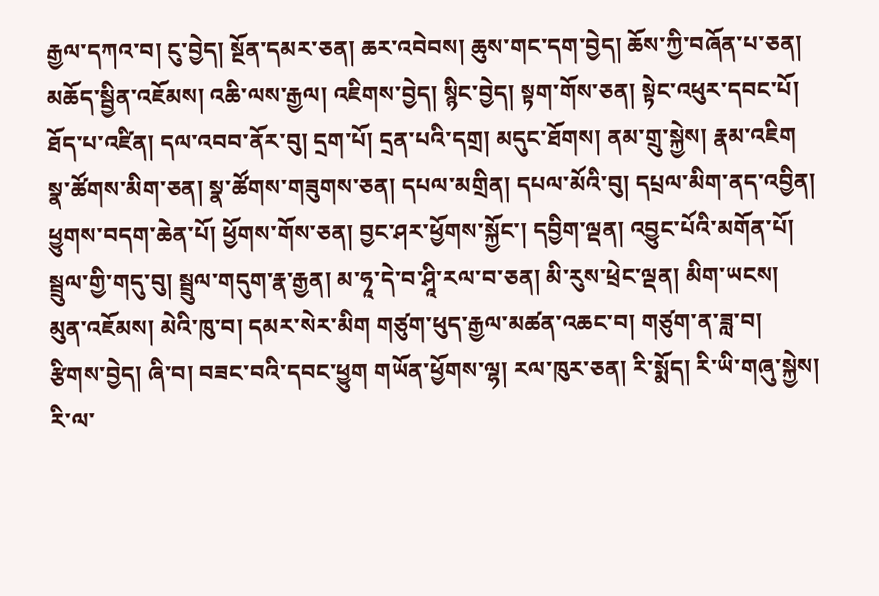རྒྱལ་དཀའ་བ། ངུ་བྱེད། སྔོན་དམར་ཅན། ཆར་འབེབས། ཆུས་གང་དག་བྱེད། ཆོས་ཀྱི་བཞོན་པ་ཅན། མཆོད་སྦྱིན་འཇོམས། འཆི་ལས་རྒྱལ། འཇིགས་བྱེད། སྙིང་བྱེད། སྟག་གོས་ཅན། སྟེང་འཕུར་དབང་པོ། ཐོད་པ་འཛིན། དལ་འབབ་ནོར་བུ། དྲག་པོ། དྲན་པའི་དགྲ། མདུང་ཐོགས། ནམ་གྲུ་སྐྱེས། རྣམ་འཇིག སྣ་ཚོགས་མིག་ཅན། སྣ་ཚོགས་གཟུགས་ཅན། དཔལ་མགྲིན། དཔལ་མོའི་བུ། དཔྲལ་མིག་ནད་འབྱིན། ཕྱུགས་བདག་ཆེན་པོ། ཕྱོགས་གོས་ཅན། བྱང་ཤར་ཕྱོགས་སྐྱོང་། དབྱིག་ལྡན། འབྱུང་པོའི་མགོན་པོ། སྦྲུལ་གྱི་གདུ་བུ། སྦྲུལ་གདུག་རྣ་རྒྱན། མ་ཧཱ་དེ་བ་ཤཱི་རལ་བ་ཅན། མི་རུས་ཕྲེང་ལྡན། མིག་ཡངས། མུན་འཇོམས། མེའི་ཁུ་བ། དམར་སེར་མིག གཙུག་ཕུད་རྒྱལ་མཚན་འཆང་བ། གཙུག་ན་ཟླ་བ། རྩིགས་བྱེད། ཞི་བ། བཟང་བའི་དབང་ཕྱུག གཡོན་ཕྱོགས་ལྷ། རལ་ཁུར་ཅན། རི་སྨོད། རི་ཡི་གཞུ་སྐྱེས། རི་ལ་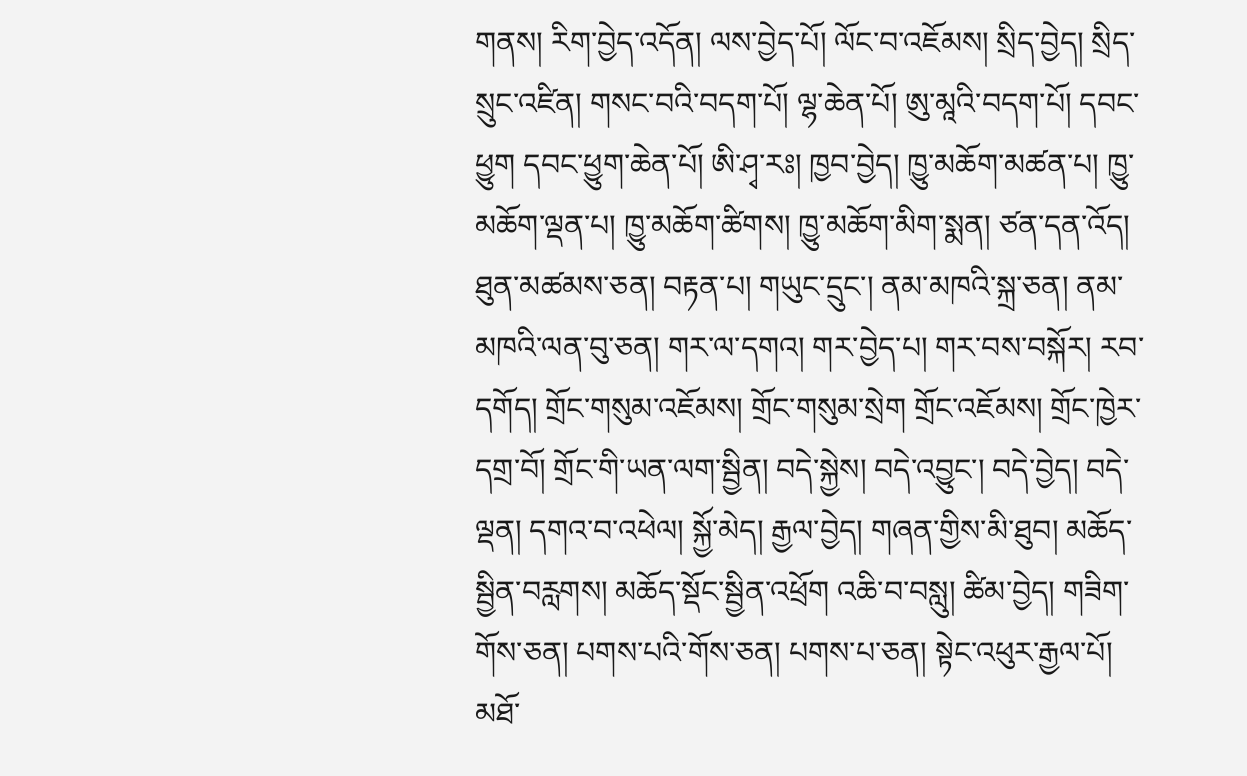གནས། རིག་བྱེད་འདོན། ལས་བྱེད་པོ། ལོང་བ་འཇོམས། སྲིད་བྱེད། སྲིད་སྲུང་འཛིན། གསང་བའི་བདག་པོ། ལྷ་ཆེན་པོ། ཨུ་མཱའི་བདག་པོ། དབང་ཕྱུག དབང་ཕྱུག་ཆེན་པོ། ཨི་ཤྭ་རཿ། ཁྱབ་བྱེད། ཁྱུ་མཆོག་མཚན་པ། ཁྱུ་མཆོག་ལྡན་པ། ཁྱུ་མཆོག་ཚིགས། ཁྱུ་མཆོག་མིག་སྨན། ཙན་དན་འོད། ཐུན་མཚམས་ཅན། བརྟན་པ། གཡུང་དྲུང་། ནམ་མཁའི་སྐྲ་ཅན། ནམ་མཁའི་ལན་བུ་ཅན། གར་ལ་དགའ། གར་བྱེད་པ། གར་བས་བསྐོར། རབ་དགོད། གྲོང་གསུམ་འཇོམས། གྲོང་གསུམ་སྲེག གྲོང་འཇོམས། གྲོང་ཁྱེར་དགྲ་བོ། གྲོང་གི་ཡན་ལག་སྦྱིན། བདེ་སྐྱེས། བདེ་འབྱུང་། བདེ་བྱེད། བདེ་ལྡན། དགའ་བ་འཕེལ། སྐྱོ་མེད། རྒྱལ་བྱེད། གཞན་གྱིས་མི་ཐུབ། མཆོད་སྦྱིན་བརླགས། མཆོད་སྡོང་སྦྱིན་འཕྲོག འཆི་བ་བསླུ། ཚིམ་བྱེད། གཟིག་གོས་ཅན། པགས་པའི་གོས་ཅན། པགས་པ་ཅན། སྟེང་འཕུར་རྒྱལ་པོ། མཐོ་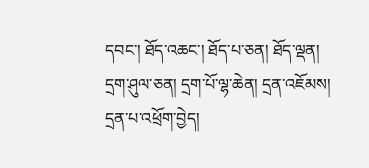དབང་། ཐོད་འཆང་། ཐོད་པ་ཅན། ཐོད་ལྡན། དྲག་ཤུལ་ཅན། དྲག་པོ་ལྷ་ཆེན། དྲན་འཇོམས། དྲན་པ་འཕྲོག་བྱེད།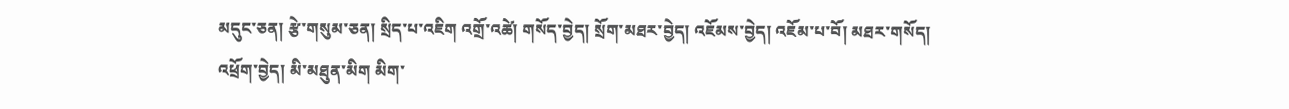མདུང་ཅན། རྩེ་གསུམ་ཅན། སྲིད་པ་འཇིག འགྲོ་འཚེ། གསོད་བྱེད། སྲོག་མཐར་བྱེད། འཇོམས་བྱེད། འཇོམ་པ་བོ། མཐར་གསོད། འཕྲོག་བྱེད། མི་མཐུན་མིག མིག་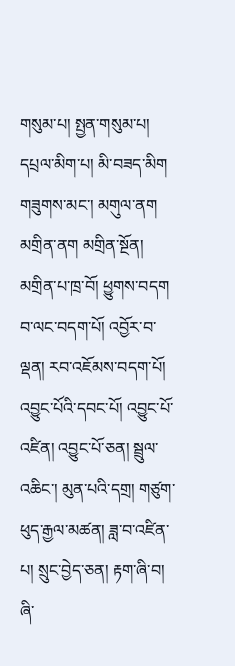གསུམ་པ། སྤྱན་གསུམ་པ། དཔྲལ་མིག་པ། མི་བཟད་མིག གཟུགས་མང་། མགུལ་ནག མགྲིན་ནག མགྲིན་སྔོན། མགྲིན་པ་ཁྲ་བོ། ཕྱུགས་བདག བ་ལང་བདག་པོ། འབྱོར་བ་ལྡན། རབ་འཇོམས་བདག་པོ། འབྱུང་པོའི་དབང་པོ། འབྱུང་པོ་འཛིན། འབྱུང་པོ་ཅན། སྦྲུལ་འཆིང་། མུན་པའི་དགྲ། གཙུག་ཕུད་རྒྱལ་མཚན། ཟླ་བ་འཛིན་པ། སྲུང་བྱེད་ཅན། རྟག་ཞི་བ། ཞི་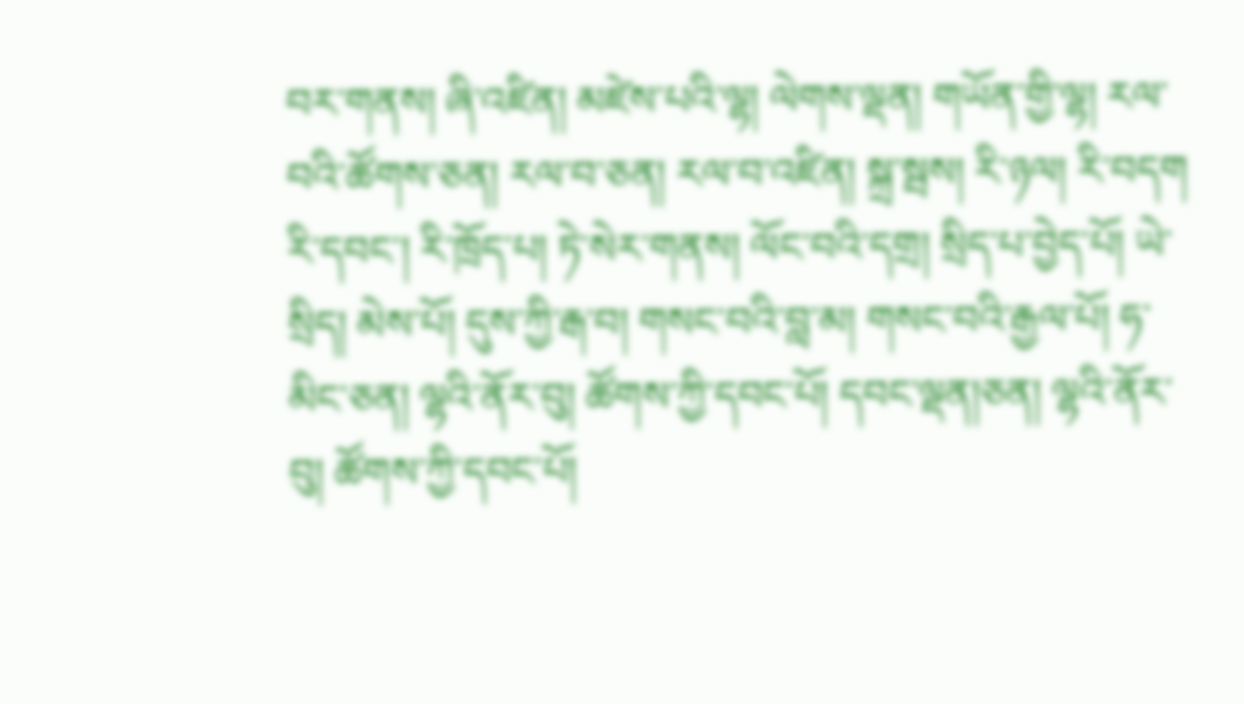བར་གནས། ཞི་འཛིན། མཛེས་པའི་ལྷ། ལེགས་ལྡན། གཡོན་གྱི་ལྷ། རལ་བའི་ཚོགས་ཅན། རལ་བ་ཅན། རལ་བ་འཛིན། སྐྲ་སྦས། རི་ཉལ། རི་བདག རི་དབང་། རི་ཁྲོད་པ། ཏེ་སེར་གནས། ལོང་བའི་དགྲ། སྲིད་པ་བྱེད་པོ། ཡེ་སྲིད། མེས་པོ། དུས་ཀྱི་རྒ་བ། གསང་བའི་བླ་མ། གསང་བའི་རྒྱལ་པོ། ཧ་མིང་ཅན། ལྷའི་ནོར་བུ། ཚོགས་ཀྱི་དབང་པོ། དབང་ལྡན།ཅན། ལྷའི་ནོར་བུ། ཚོགས་ཀྱི་དབང་པོ།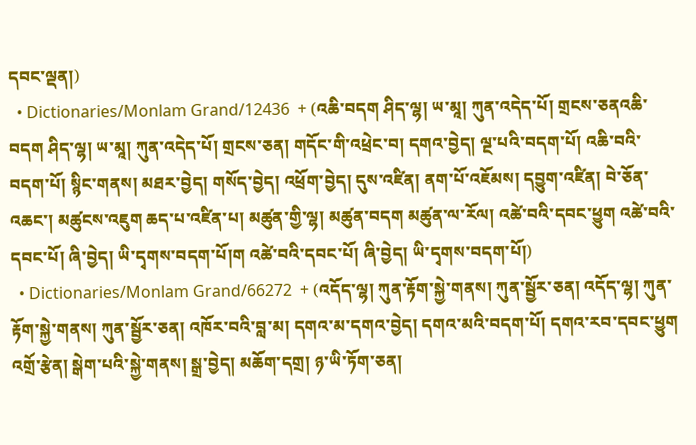དབང་ལྡན།)
  • Dictionaries/Monlam Grand/12436  + (འཆི་བདག ཤིད་ལྷ། ཡ་མཱ། ཀུན་འདེད་པོ། གྲངས་ཅནའཆི་བདག ཤིད་ལྷ། ཡ་མཱ། ཀུན་འདེད་པོ། གྲངས་ཅན། གདོང་གི་འཕྲེང་བ། དགའ་བྱེད། ལྔ་པའི་བདག་པོ། འཆི་བའི་བདག་པོ། སྙིང་གནས། མཐར་བྱེད། གསོད་བྱེད། འཕྲོག་བྱེད། དུས་འཛིན། ནག་པོ་འཇོམས། དབྱུག་འཛིན། བེ་ཅོན་འཆང་། མཚུངས་འཇུག ཆད་པ་འཛིན་པ། མཚུན་གྱི་ལྷ། མཚུན་བདག མཚུན་ལ་རོལ། འཚེ་བའི་དབང་ཕྱུག འཚེ་བའི་དབང་པོ། ཞི་བྱེད། ཡི་དྭགས་བདག་པོ།ག འཚེ་བའི་དབང་པོ། ཞི་བྱེད། ཡི་དྭགས་བདག་པོ།)
  • Dictionaries/Monlam Grand/66272  + (འདོད་ལྷ། ཀུན་རྟོག་སྐྱེ་གནས། ཀུན་སྦྱོར་ཅན། འདོད་ལྷ། ཀུན་རྟོག་སྐྱེ་གནས། ཀུན་སྦྱོར་ཅན། འཁོར་བའི་བླ་མ། དགའ་མ་དགའ་བྱེད། དགའ་མའི་བདག་པོ། དགའ་རབ་དབང་ཕྱུག འགྲོ་རྩེན། སྒེག་པའི་སྐྱེ་གནས། སྒྲ་བྱེད། མཆོག་དགྲ། ཉ་ཡི་ཏོག་ཅན།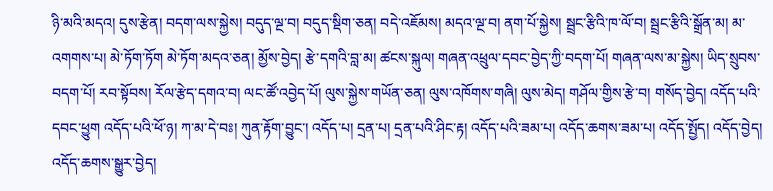ཉི་མའི་མདའ། དུས་རྩེན། བདག་ལས་སྐྱེས། བདུད་ལྔ་བ། བདུད་སྡིག་ཅན། བདེ་འཇོམས། མདའ་ལྔ་བ། ནག་པོ་སྐྱེས། སྦྲང་རྩིའི་ཁ་ལོ་བ། སྦྲང་རྩིའི་སྒྲོན་མ། མ་འགགས་པ། མེ་ཏོག་ཏོག མེ་ཏོག་མདའ་ཅན། མྱོས་བྱེད། རྩེ་དགའི་བླ་མ། ཚངས་སྐུལ། གཞན་འཕྲུལ་དབང་བྱེད་ཀྱི་བདག་པོ། གཞན་ལས་མ་སྐྱེས། ཡིད་སྲུབས་བདག་པོ། རབ་སྟོབས། རོལ་རྩེད་དགའ་བ། ལང་ཚོ་འབྱེད་པོ། ལུས་སྐྱེས་གཡོན་ཅན། ལུས་འཁོགས་གཞི། ལུས་མེད། གཤོལ་གྱིས་རྩེ་བ། གསོད་བྱེད། འདོད་པའི་དབང་ཕྱུག འདོད་པའི་ཕོ་ཉ། ཀ་མ་དེ་བཿ། ཀུན་རྟོག་བྱུང་། འདོད་པ། དྲན་པ། དྲན་པའི་ཤིང་རྟ། འདོད་པའི་ཟམ་པ། འདོད་ཆགས་ཟམ་པ། འདོད་སྤྱོད། འདོད་བྱེད། འདོད་ཆགས་སྒྱུར་བྱེད།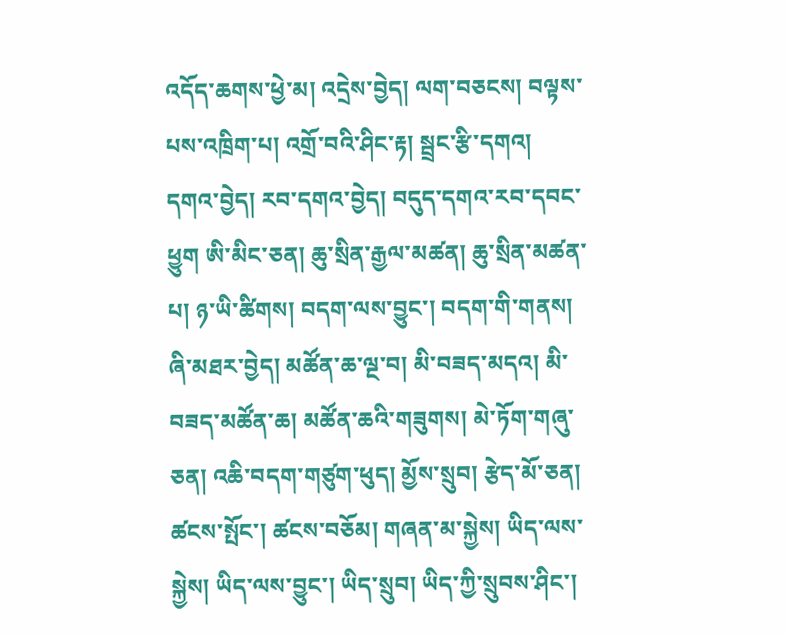འདོད་ཆགས་ཕྱེ་མ། འདྲེས་བྱེད། ལག་བཅངས། བལྟས་པས་འཁྲིག་པ། འགྲོ་བའི་ཤིང་རྟ། སྦྲང་རྩི་དགའ། དགའ་བྱེད། རབ་དགའ་བྱེད། བདུད་དགའ་རབ་དབང་ཕྱུག ཨི་མིང་ཅན། ཆུ་སྲིན་རྒྱལ་མཚན། ཆུ་སྲིན་མཚན་པ། ཉ་ཡི་ཚིགས། བདག་ལས་བྱུང་། བདག་གི་གནས། ཞི་མཐར་བྱེད། མཚོན་ཆ་ལྔ་བ། མི་བཟད་མདའ། མི་བཟད་མཚོན་ཆ། མཚོན་ཆའི་གཟུགས། མེ་ཏོག་གཞུ་ཅན། འཆི་བདག་གཙུག་ཕུད། མྱོས་སྲུབ། རྩེད་མོ་ཅན། ཚངས་སྤོང་། ཚངས་བཅོམ། གཞན་མ་སྐྱེས། ཡིད་ལས་སྐྱེས། ཡིད་ལས་བྱུང་། ཡིད་སྲུབ། ཡིད་ཀྱི་སྲུབས་ཤིང་།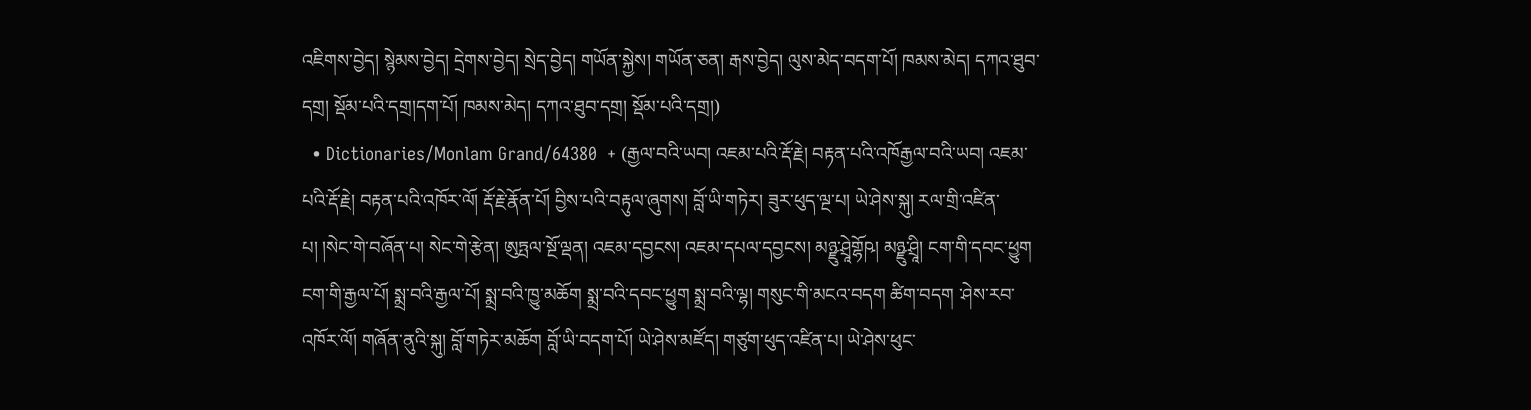འཇིགས་བྱེད། སྙེམས་བྱེད། དྲེགས་བྱེད། སྲེད་བྱེད། གཡོན་སྐྱེས། གཡོན་ཅན། རྒས་བྱེད། ལུས་མེད་བདག་པོ། ཁམས་མེད། དཀའ་ཐུབ་དགྲ། སྡོམ་པའི་དགྲ།དག་པོ། ཁམས་མེད། དཀའ་ཐུབ་དགྲ། སྡོམ་པའི་དགྲ།)
  • Dictionaries/Monlam Grand/64380  + (རྒྱལ་བའི་ཡབ། འཇམ་པའི་རྡོ་རྗེ། བརྟན་པའི་འཁོརྒྱལ་བའི་ཡབ། འཇམ་པའི་རྡོ་རྗེ། བརྟན་པའི་འཁོར་ལོ། རྡོ་རྗེ་རྣོན་པོ། བྱིས་པའི་བརྟུལ་ཞུགས། བློ་ཡི་གཏེར། ཟུར་ཕུད་ལྔ་པ། ཡེ་ཤེས་སྐུ། རལ་གྲི་འཛིན་པ། །སེང་གེ་བཞོན་པ། སེང་གེ་རྩེན། ཨུཏྤལ་སྔོ་ལྡན། འཇམ་དབྱངས། འཇམ་དཔལ་དབྱངས། མཉྫུ་ཤྲཱེགྷོཥ། མཉྫུ་ཤྲཱི། ངག་གི་དབང་ཕྱུག ངག་གི་རྒྱལ་པོ། སྨྲ་བའི་རྒྱལ་པོ། སྨྲ་བའི་ཁྱུ་མཆོག སྨྲ་བའི་དབང་ཕྱུག སྨྲ་བའི་ལྷ། གསུང་གི་མངའ་བདག ཚིག་བདག ་ཤེས་རབ་འཁོར་ལོ། གཞོན་ནུའི་སྐུ། བློ་གཏེར་མཆོག བློ་ཡི་བདག་པོ། ཡེ་ཤེས་མཛོད། གཙུག་ཕུད་འཛིན་པ། ཡེ་ཤེས་ཕུང་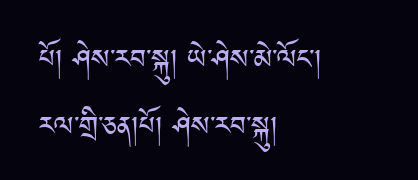པོ། ཤེས་རབ་སྐུ། ཡེ་ཤེས་མེ་ལོང་། རལ་གྲི་ཅན།པོ། ཤེས་རབ་སྐུ།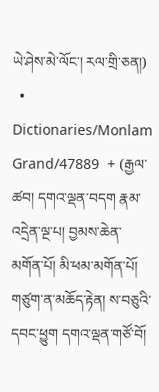ཡེ་ཤེས་མེ་ལོང་། རལ་གྲི་ཅན།)
  • Dictionaries/Monlam Grand/47889  + (རྒྱལ་ཚབ། དགའ་ལྡན་བདག རྣམ་འདྲེན་ལྔ་པ། བྱམས་ཆེན་མགོན་པོ། མི་ཕམ་མགོན་པོ། གཙུག་ན་མཆོད་རྟེན། ས་བཅུའི་དབང་ཕྱུག དགའ་ལྡན་གཙོ་བོ།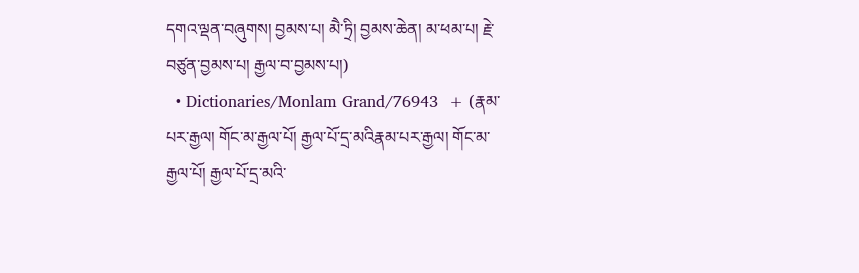དགའ་ལྡན་བཞུགས། བྱམས་པ། མཻ་ཏྲི། བྱམས་ཆེན། མ་ཕམ་པ། རྗེ་བཙུན་བྱམས་པ། རྒྱལ་བ་བྱམས་པ།)
  • Dictionaries/Monlam Grand/76943  + (རྣམ་པར་རྒྱལ། གོང་མ་རྒྱལ་པོ། རྒྱལ་པོ་དྲ་མའིརྣམ་པར་རྒྱལ། གོང་མ་རྒྱལ་པོ། རྒྱལ་པོ་དྲ་མའི་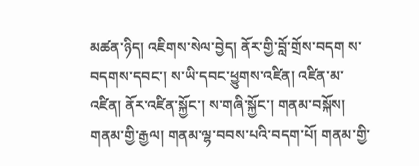མཚན་ཉིད། འཇིགས་སེལ་བྱེད། ནོར་གྱི་བློ་གྲོས་བདག ས་བདགས་དབང་། ས་ཡི་དབང་ཕྱུགས་འཛིན། འཛིན་མ་འཛིན། ནོར་འཛིན་སྐྱོང་། ས་གཞི་སྐྱོང་། གནམ་བསྐོས། གནམ་གྱི་རྒྱལ། གནམ་ལྷ་བབས་པའི་བདག་པོ། གནམ་གྱི་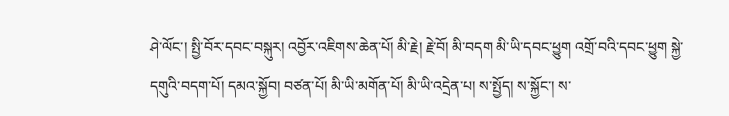ཤེ་ལོང་། སྤྱི་བོར་དབང་བསྐུར། འབྱོར་འཇིགས་ཆེན་པོ། མི་རྗེ། རྗེ་བོ། མི་བདག མི་ཡི་དབང་ཕྱུག འགྲོ་བའི་དབང་ཕྱུག སྐྱེ་དགུའི་བདག་པོ། དམའ་སྐྱོབ། བཙན་པོ། མི་ཡི་མགོན་པོ། མི་ཡི་འདྲེན་པ། ས་སྤྱོད། ས་སྐྱོང་། ས་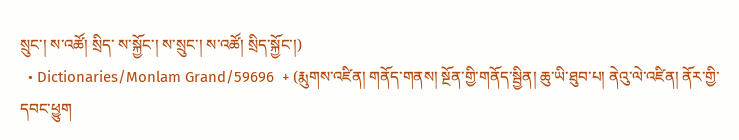སྲུང་། ས་འཚོ། སྲིད་ ས་སྐྱོང་། ས་སྲུང་། ས་འཚོ། སྲིད་སྐྱོང་།)
  • Dictionaries/Monlam Grand/59696  + (རྨུགས་འཛིན། གནོད་གནས། སྔོན་གྱི་གནོད་སྦྱིན། ཆུ་ཡི་ཐུབ་པ། ནེའུ་ལེ་འཛིན། ནོར་གྱི་དབང་ཕྱུག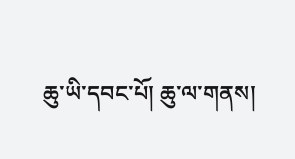ཆུ་ཡི་དབང་པོ། ཆུ་ལ་གནས།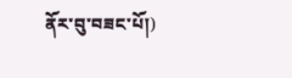ནོར་བུ་བཟང་པོ།)